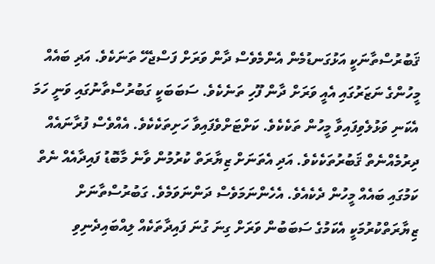ޤަބުރުސްތާނަކީ އަޅުގަނޑުމެން އެންމެވެސް ދާން ވަރަށް ފަސްޖެހޭ ތަނަކެވެ. އަދި ބައެއް މީހުންގެ ނަޒަރުގައި އެއީ ވަރަށް ދާން ފޫހި ތަނެކެވެ. ސަބަބަކީ ގަބުރުސްތާނުގައި ވަނީ ހަމަ އެކަނި ވަޅުލެވިފައިވާ މީހުން ތަކެކެވެ. ކަށްޓަށްވެފައިވާ ހަށިތަކެކެވެ. އެއްވެސް ފުރާނައެއް ދިރުމެއްނެތް ޤަބުރުތަކެކެވެ. އަދި އެތަނަށް ޒިޔާރަތް ކުރުމުން ވާނެ މާބޮޑު ފައިދާއެއް ނެތް ކަމުގައި ބައެއް މީހުން ދެކެއެވެ. އެހެންނަމަވެސް ދަންނަވަމެވެ. ގަބުރުސްތާނަށް ޒިޔާރަތްކުރުމަކީ އެކަމުގެ ސަބަބުން ވަރަށް ގިނަ ގުނަ ފައިދާތަކެއް ލިއްބައިދެނިވި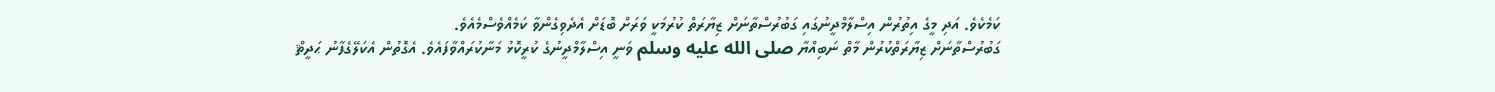ކަމެކެވެ. އަދި މީގެ އިތުރުން އިސްލާމްދީނުގައި ގަބުރުސްތާނަށް ޒިޔާރަތް ކުރުމަކީ ވަރަށް ބޮޑަށް އެދެވިގެންވާ ކަމެއްވެސްމެއެވެ.
ގަބުރުސްތާނަށް ޒިޔާރަތްކުރުން މާތް ނަބިއްޔާ صلى الله عليه وسلم ވަނީ އިސްލާމްދީނުގެ ކުރީކޮޅު މަނާކުރައްވާފައެވެ. އެގޮތުން އެކަލޭގެފާނު ޙަދީޘް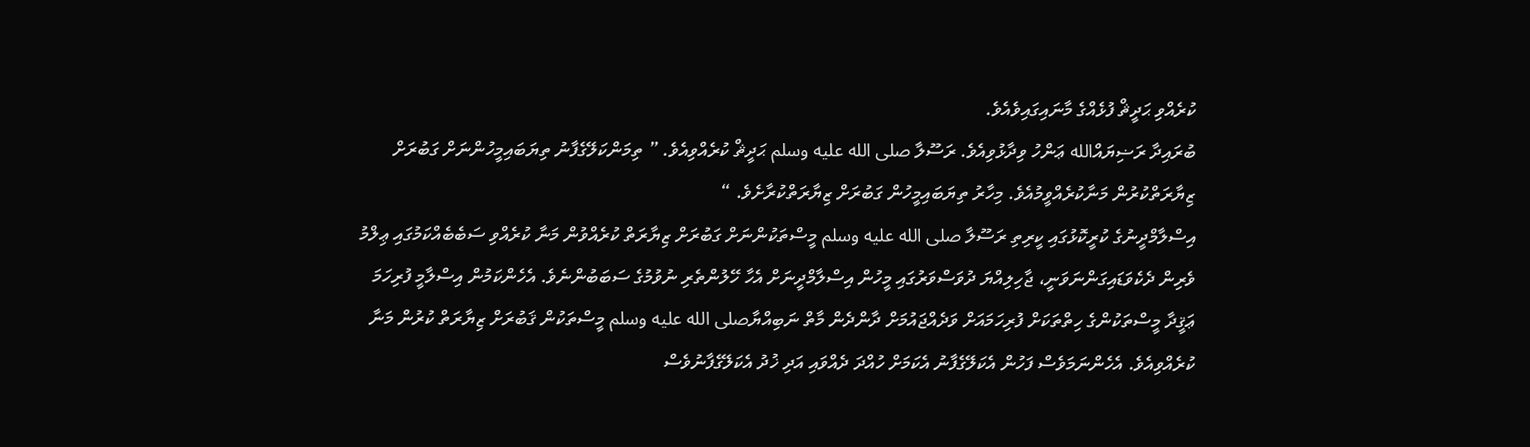ކުރެއްވި ޙަދީޘް ފުޅެއްގެ މާނައިގައިވެއެވެ.
ބުރައިދާ ރަޟިޔައްالله ޢަންހު ވިދާޅުވިއެވެ. ރަސޫލާ صلى الله عليه وسلم ޙަދީޘް ކުރެއްވިއެވެ. ” ތިމަންކަލޭގެފާނު ތިޔަބައިމީހުންނަށް ގަބުރަށް ޒިޔާރަތްކުރުން މަނާކުރެއްވީމުއެވެ. މިހާރު ތިޔަބައިމީހުން ގަބުރަށް ޒިޔާރަތްކުރާށެވެ. “
އިސްލާމްދީނުގެ ކުރީކޮޅުގައި ކީރިތި ރަސޫލާ صلى الله عليه وسلم މީސްތަކުންނަށް ގަބުރަށް ޒިޔާރަތް ކުރެއްވުން މަނާ ކުރެއްވި ސަބެބެއްކަމުގައި ޢިލްމު ވެރިން ދެކެވަޑައިގަންނަވަނީ، ޖާހިލިއްޔަ ދުވަސްވަރުގައި މީހުން އިސްލާމްދީނަށް އެހާ ހޭލުންތެރި ނުވުމުގެ ސަބަބުންނެވެ. އެހެންކަމުން އިސްލާމީ ފުރިހަމަ ޢަޤީދާ މީސްތަކުންގެ ހިތްތަކަށް ފުރިހަމައަށް ވަދެއްޖައުމަށް ދާންދެން މާތް ނަބިއްޔާصلى الله عليه وسلم މީސްތަކުން ޤަބުރަށް ޒިޔާރަތް ކުރުން މަނާ ކުރެއްވިއެވެ. އެހެންނަމަވެސް ފަހުން އެކަލޭގެފާނު އެކަމަށް ހުއްދަ ދެއްވައި އަދި ޚުދު އެކަލޭގެފާނުވެސް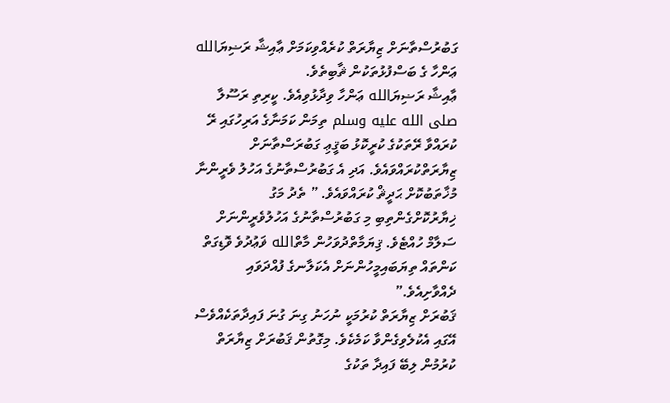ގަބުރުސްތާނަށް ޒިޔާރަތް ކުރެއްވިކަމަށް ޢާއިޝާ ރަޟިޔަالله ޢަންހާ ގެ ބަސްފުޅުތަކުން ޘާބިތެވެ.
ޢާއިޝާ ރަޟިޔަالله ޢަންހާ ވިދާޅުވިއެވެ. ކީރިތި ރަސޫލާ صلى الله عليه وسلم ތިމަން ކަމަނާގެ އަރިހުގައި ރޭ ކުރައްވާ ރޭތަކުގެ ކުރީކޮޅު ބަޤީޢި ގަބުރަސްތާނަށް ޒިޔާރަތްކުރައްވައެވެ. އަދި އެ ގަބުރުސްތާނުގެ އަހުލު ވެރީންނާ މުޚާތަބުކޮށް ޙަދީޘް ކުރައްވައެވެ. ” ތެދު މަގު ޚިޔާރުކޮށްގެންތިބި މި ގަބުރުސްތާނުގެ އަހުލުވެރީންނަށް ސަލާމް ހުއްޓެވެ. ޤިޔަމާތްދުވަހުން މާތްالله ޥަޢުދުވެ ވޮޑިގަތް ކަންތައް ތިޔަބައިމީހުންނަށް އެކަލާނގެ ފުއްދަވައި ދެއްވާށިއެވެ.”
ޤަބުރަށް ޒިޔާރަތް ކުރުމަކީ ނުހަނު ގިނަ ގުނަ ފައިދާތަކެއްވެސް އޭގައި އެކުލެވިގެންވާ ކަމެކެވެ. މިގޮތުން ޤަބުރަށް ޒިޔާރަތް ކުރުމުން ލިބޭ ފައިދާ ތަކުގެ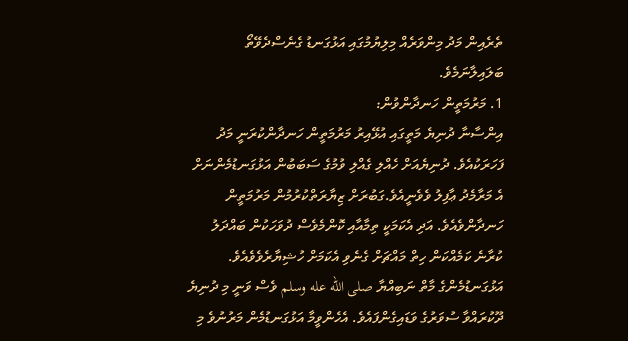ތެރެއިން މަދު މިންވަރެއް މިލިޔުމުގައި އަޅުގަނޑު ގެނެސްދެވޭތޯ ބަލައިލާނަމެވެ.
1. މަރުމަތީން ހަނދާންވުން:
އިންސާނާ ދުނިޔެ މަތީގައި އުޅޭއިރު މަރުމަތީން ހަނދާންކުރަނީ މަދު ފަހަރަކުއެވެ. ދުނިޔެއަށް ހެއްލި ގެއްލި ވުމުގެ ސަބަބުން އަޅުގަނޑުމެންނަށް އެ މަރާމެދު ޢާފިލު ވެވެނީއެވެ.ގަބުރަށް ޒިޔާރަތްކުރުމުން މަރުމަތީން ހަނދާންވެއެވެ. އަދި އެކަމަކީ ތިމާއާއި ކޮންމެވެސް ދުވަހަކުން ބައްދަލު ކުރާނެ ކަމެއްކަން ހިތް މައްޗަށް ގެނެވި އެކަމަށް ހުޝިޔާރެވެވެއެވެ. އަޅުގަނޑުމެންގެ މާތް ނަބިއްޔާ صلى الله عله وسلم ވެސް ވަނީ މި ދުނިޔެ ދޫކުރައްވާ ސުވަރުގެ ވަޑައިގެންފައެވެ. އެހެންވީމާ އަޅުގަނޑުމެން މަރުނުވެ މި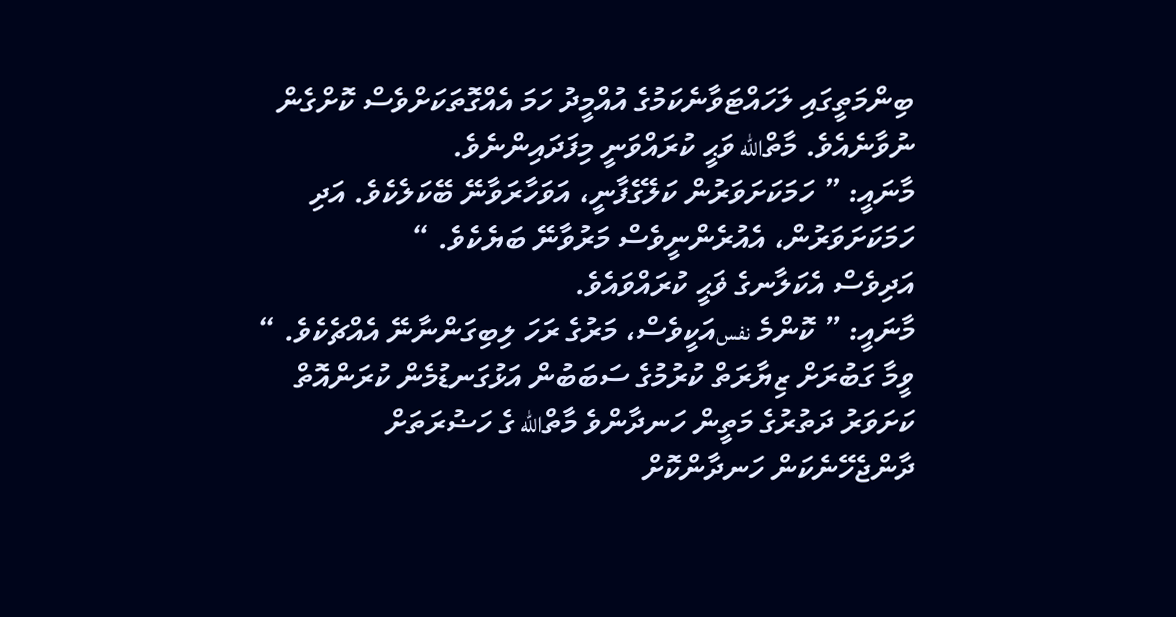ބިންމަތީގައި ލަހައްޓަވާނެކަމުގެ އުއްމީދު ހަމަ އެއްގޮތަކަށްވެސް ކޮށްގެން ނުވާނެއެވެ. މާތްالله ވަޙީ ކުރައްވަނީ މިފަދައިންނެވެ.
މާނައީ: ” ހަމަކަށަވަރުން ކަލޭގެފާނީ، އަވަހާރަވާނޭ ބޭކަލެކެވެ. އަދި ހަމަކަށަވަރުން، އެއުރެންނީވެސް މަރުވާނޭ ބަޔެކެވެ. “
އަދިވެސް އެކަލާނގެ ޥަޙީ ކުރައްވައެވެ.
މާނައީ: ” ކޮންމެ نفسއަކީވެސް، މަރުގެ ރަހަ ލިބިގަންނާނޭ އެއްޗެކެވެ. “
ވީމާ ގަބުރަށް ޒިޔާރަތް ކުރުމުގެ ސަބަބުން އަޅުގަނޑުމެން ކުރަންއޮތް ކަށަވަރު ދަތުރުގެ މަތީން ހަނދާންވެ މާތްالله ގެ ހަޟުރަތަށް ދާންޖެހޭނެކަން ހަނދާންކޮށް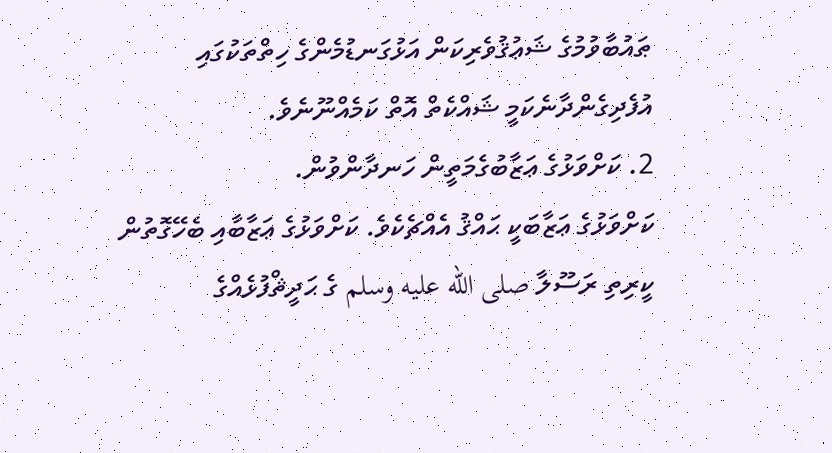ޠައުބާވުމުގެ ޝަޢުޤުވެރިކަން އަޅުގަނޑުމެންގެ ހިތްތަކުގައި އުފެދިގެންދާނެކަމީ ޝައްކެތް އޮތް ކަމެއްނޫނެވެ.
2. ކަށްވަޅުގެ ޢަޒާބުގެމަތީން ހަނދާންވުން.
ކަށްވަޅުގެ ޢަޒާބަކީ ޙައްޤު އެއްޗެކެވެ. ކަށްވަޅުގެ ޢަޒާބާއި ބެހޭގޮތުން ކީރިތި ރަސޫލާ صلى الله عليه وسلم ގެ ޙަދީޘްފުޅެއްގެ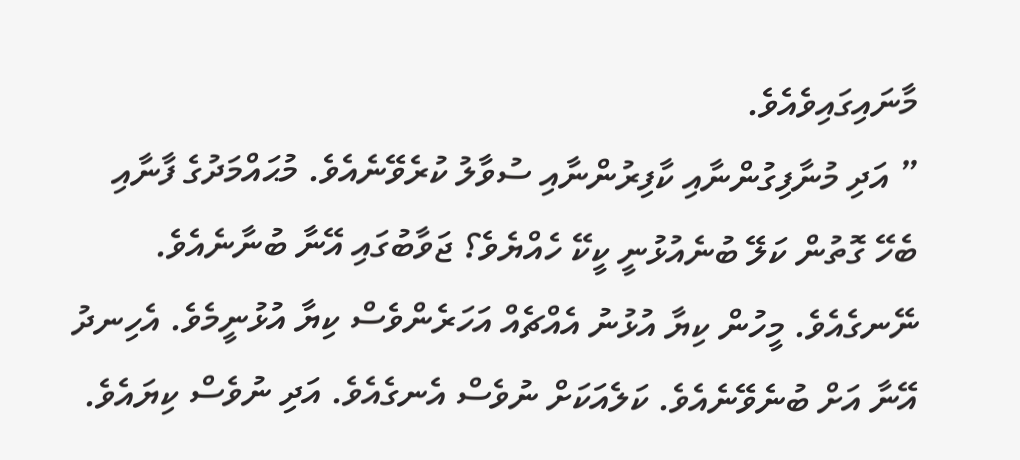މާނައިގައިވެއެވެ.
” އަދި މުނާފިގުންނާއި ކާފިރުންނާއި ސުވާލު ކުރެވޭނެއެވެ. މުޙައްމަދުގެ ފާނާއި ބެހޭ ގޮތުން ކަލޭ ބުނެއުޅުނީ ކީކޭ ހެއްޔެވެ؟ ޖަވާބުގައި އޭނާ ބުނާނެއެވެ. ނޭނގެއެވެ. މީހުން ކިޔާ އުޅުނު އެއްޗެއް އަހަރެންވެސް ކިޔާ އުޅުނީމެވެ. އެހިނދު އޭނާ އަށް ބުނެވޭނެއެވެ. ކަލެއަކަށް ނުވެސް އެނގެއެވެ. އަދި ނުވެސް ކިޔައެވެ.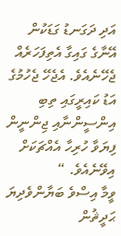އަދި ދަގަނޑު ގަޑަކުން އޭނާގެ ގައިގާ އެތިފަހަރެއް ޖެހޭނެއެވެ. އެޖެހޭ ޖެހުމުގެ އަޑު ކައިރީގައި ތިބި އިންސީންނާއި ޖިންނީން ފިޔަވާ ހުރިހާ އެއްޗަކަށް އިވޭނެއެވެ. “
ވީމާ އިސްވެ ބަޔާންވެދިޔަ ޙަދީޘުން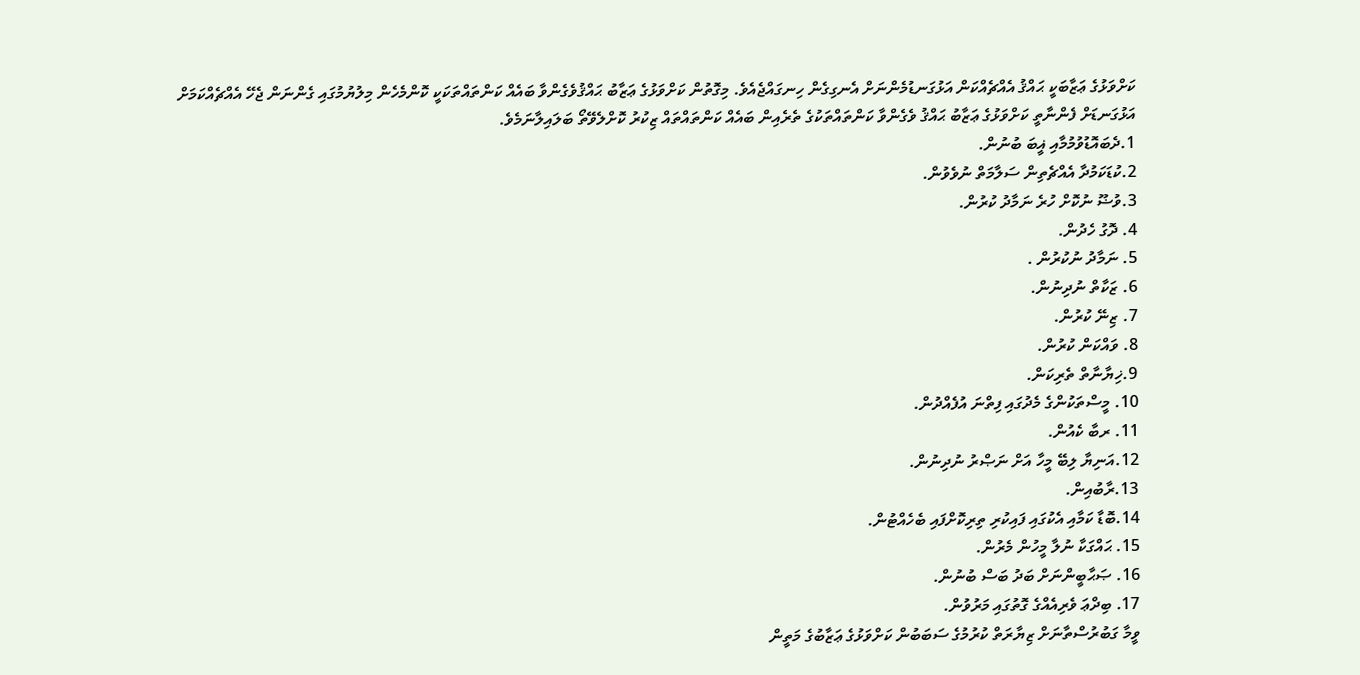ކަށްވަޅުގެ ޢަޒާބަކީ ޙައްޤު އެއްޗެއްކަން އަޅުގަނޑުމެންނަށް އެނގިގެން ހިނގައްޖެއެވެ. މިގޮތުން ކަށްވަޅުގެ ޢަޒާބު ޙައްޤުވެގެންވާ ބައެއް ކަންތައްތަކަކީ ކޮންމެހެން މިލުޔުމުގައި ގެންނަން ޖެހޭ އެއްޗެއްކަމަށް އަޅުގަނޑަށް ފެންނާތީ ކަށްވަޅުގެ ޢަޒާބު ޙައްޤު ވެގެންވާ ކަންތައްތަކުގެ ތެރެއިން ބައެއް ކަންތައްތައް ޒިކުރު ކޮށްލެވޭތޯ ބަލައިލާނަމެވެ.
1.ދެބައޮޑުވުމުމާއި ޣީބަ ބުނުން.
2.ކުޑަކަމުދާ އެއްޗެތިން ސަލާމަތް ނުވެވުން.
3.ވުޟޫ ނުކޮށް ހުރެ ނަމާދު ކުރުން.
4. ދޮގު ހެދުން.
5. ނަމާދު ނުކުރުން .
6. ޒަކާތް ނުދިނުން.
7. ޒިނޭ ކުރުން.
8. ވައްކަން ކުރުން.
9.ޚިޔާނާތް ތެރިކަން.
10. މީސްތަކުންގެ މެދުގައި ފިތްނަ އުފެއްދުން.
11. ރބާ ކެއުން.
12.އަނިޔާ ލިބޭ މީހާ އަށް ނަޞްރު ނުދިނުން.
13.ރާބުއިން.
14.ބޮޑާ ކަމާއި އެކުގައި ފައިކުރި ތިރިކޮށްފައި ބެހެއްޓުން.
15. ޙައްގަކާ ނުލާ މީހުން މެރުން.
16. ޞަޙާބީންނަށް ބަދު ބަސް ބުނުން.
17. ބިދްޢަ ވެރިއެއްގެ ގޮތުގައި މަރުވުން.
ވީމާ ގަބުރުސްތާނަށް ޒިޔާރަތް ކުރުމުގެ ސަބަބުން ކަށްވަޅުގެ ޢަޒާބުގެ މަތީން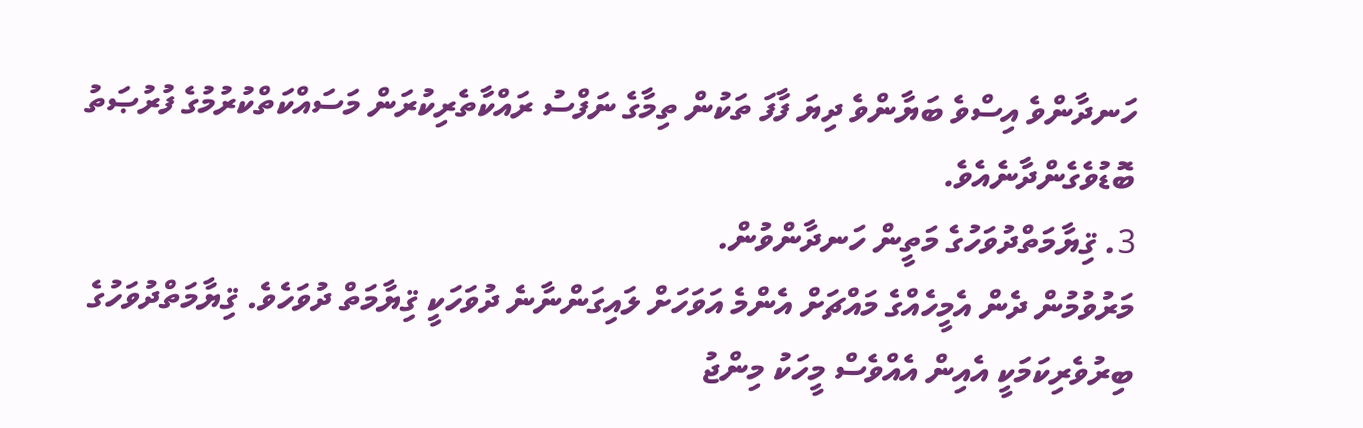ހަނދާންވެ އިސްވެ ބަޔާންވެ ދިޔަ ފާފަ ތަކުން ތިމާގެ ނަފްސު ރައްކާތެރިކުރަން މަސައްކަތްކުރުމުގެ ފުރުޞަތު ބޮޑުވެގެންދާނެއެވެ.
3. ޤިޔާމަތްދުވަހުގެ މަތީން ހަނދާންވުން.
މަރުވުމުން ދެން އެމީހެއްގެ މައްޗަށް އެންމެ އަވަހަށް ލައިގަންނާނެ ދުވަހަކީ ޤިޔާމަތް ދުވަހެވެ. ޤިޔާމަތްދުވަހުގެ ބިރުވެރިކަމަކީ އެއިން އެއްވެސް މީހަކު މިންޖު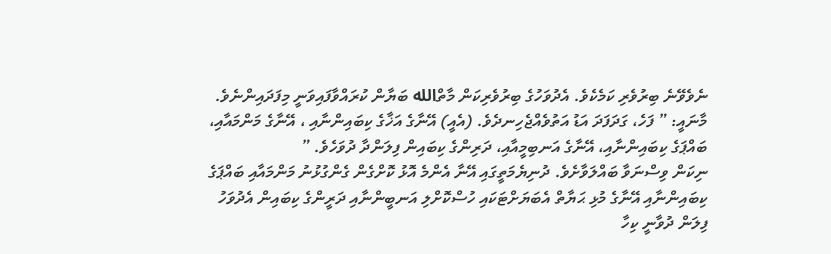ނެވެވޭނެ ބިރުވެރި ކަމެކެވެ. އެދުވަހުގެ ބިރުވެރިކަން މާތްالله ބަޔާން ކުރައްވާފައިވަނީ މިފަދައިންނެވެ.
މާނައީ: ” ފަހެ، ގަދަފަދަ އަޑު އަތުވެއްޖެހިނދެވެ. (އެއީ) އޭނާގެ އަޚާގެ ކިބައިންނާއި ، އޭނާގެ މަންމައާއި، ބައްޕަގެ ކިބައިންނާއި، އޭނާގެ އަނބިމީއާއި، ދަރިންގެ ކިބައިން ފިލަންދާ ދުވަހެވެ. ”
ނިކަން ވިސްނަވާ ބައްލަވާށެވެ. ދުނިޔެމަތީގައި އޭނާ އެންމެ އޮޅު ކޮށްގެން ގެންގުޅުނު މަންމައާއި ބައްޕަގެ ކިބައިންނާއި އޭނާގެ މުޅި ޙަޔާތް އެބަޔަށްޓަކައި ހުސްކޮށްލި އަނބީންނާއި ދަރީންގެ ކިބައިން އެދުވަހު ފިލަން ދުވާނީ ކިހާ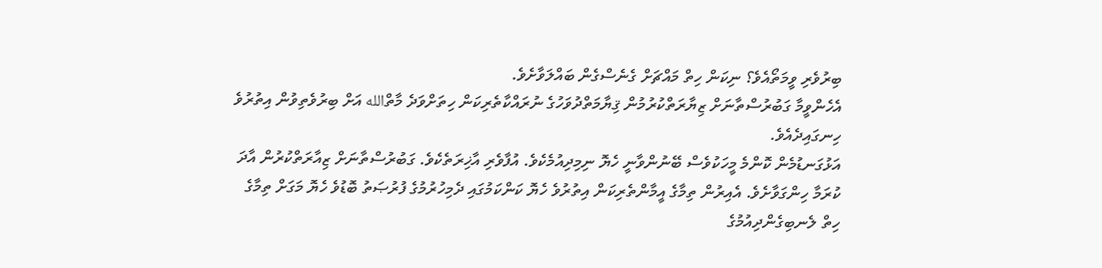ބިރުވެރި ވީމަތޯއެވެ؟ ނިކަން ހިތް މައްޗަށް ގެނެސްގެން ބައްލަވާށެވެ.
އެހެންވީމާ ގަބުރުސްތާނަށް ޒިޔާރަތްކުރުމުން ޤިޔާމަތްދުވަހުގެ ނުރައްކާތެރިކަން ހިތަށްވަދެ މާތްالله އަށް ބިރުވެތިވުން އިތުރުވެ ހިނގައިދެއެވެ.
އަޅުގަނޑުމެން ކޮންމެ މީހަކުވެސް ބޭނުންވާނީ ހެޔޮ ނިމިދިއުމެކެވެ. އުފާވެރި އާޚިރަތެކެވެ. ގަބުރުސްތާނަށް ޒިއާރަތްކުރުން އާދަ ކުރަމާ ހިންގަވާށެވެ. އެއިރުން ތިމާގެ އީމާންތެރިކަން އިތުރުވެ ހެޔޮ ކަންކަމުގައި ދެމިހުރުމުގެ ފުރުޞަތު ބޮޑުވެ ހެޔޮ މަގަށް ތިމާގެ ހިތް ލެނބިގެންދިއުމުގެ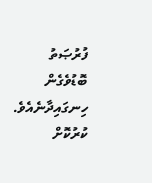ފުރުޞަތު ބޮޑުވެގެން ހިނގައިދާނެއެވެ. ކުރުކޮށް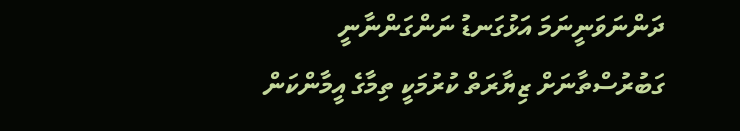ދަންނަވަނީނަމަ އަޅުގަނޑު ނަންގަންނާނީ ގަބުރުސްތާނަށް ޒިޔާރަތް ކުރުމަކީ ތިމާގެ އީމާންކަން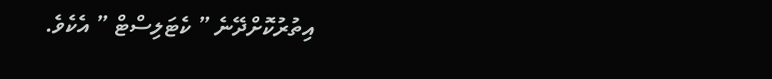އިތުރުކޮށްދޭނެ ” ކެޓަލިސްޓް ” އެކެވެ.